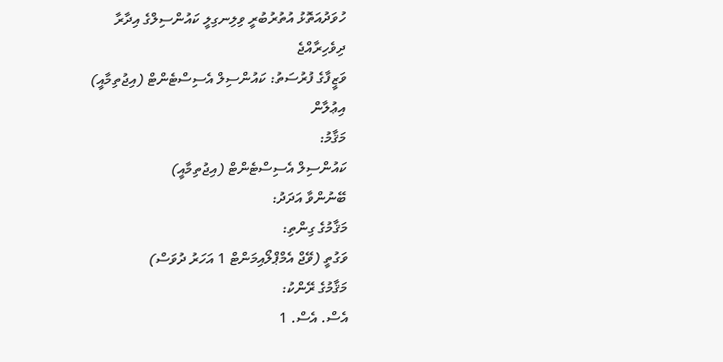ހުވަދުއަތޮޅު އުތުރުބުރީ ވިލިނގިލީ ކައުންސިލްގެ އިދާރާ
ދިވެހިރާއްޖެ
ވަޒީފާގެ ފުރުސަތު: ކައުންސިލް އެސިސްޓެންޓް (އިޖުތިމާއީ)
އިޢުލާން
މަޤާމު:
ކައުންސިލް އެސިސްޓެންޓް (އިޖުތިމާއީ)
ބޭނުންވާ އަދަދު:
މަޤާމުގެ ގިންތި:
ވަގުތީ (ވޭޖް އެމްޕްލޯއިމަންޓް 1 އަހަރު ދުވަސް)
މަޤާމުގެ ރޭންކު:
އެސް. އެސް. 1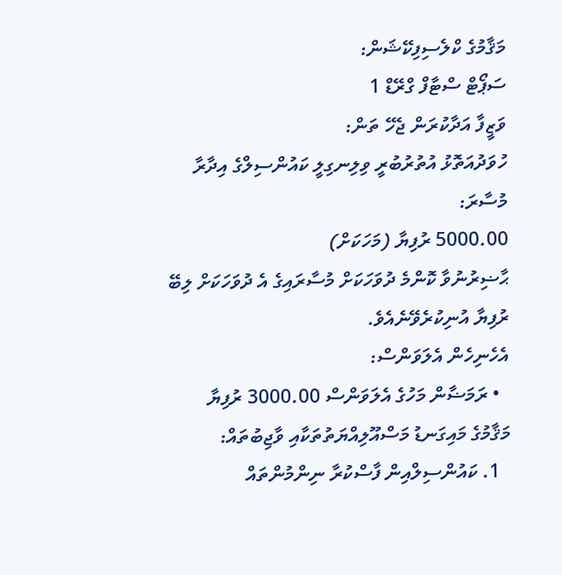މަޤާމުގެ ކްލެސިފިކޭޝަން:
ސަޕޯޓް ސްޓާފް ގްރޭޑް 1
ވަޒީފާ އަދާކުރަން ޖެހޭ ތަން:
ހުވަދުއަތޮޅު އުތުރުބުރީ ވިލިނގިލީ ކައުންސިލްގެ އިދާރާ
މުސާރަ:
5000.00 ރުފިޔާ (މަހަކަށް)
ޙާޟިރުނުވާ ކޮންމެ ދުވަހަކަށް މުސާރައިގެ އެ ދުވަހަކަށް ލިބޭ ރުފިޔާ އުނިކުރެވޭނެއެވެ.
އެހެނިހެން އެލަވަންސް:
  • ރަމަޟާން މަހުގެ އެލަވަންސް 3000.00 ރުފިޔާ
މަޤާމުގެ މައިގަނޑު މަސްއޫލިއްޔަތުތަކާއި ވާޖިބުތައް:
  1. ކައުންސިލްއިން ފާސްކުރާ ނިންމުންތައް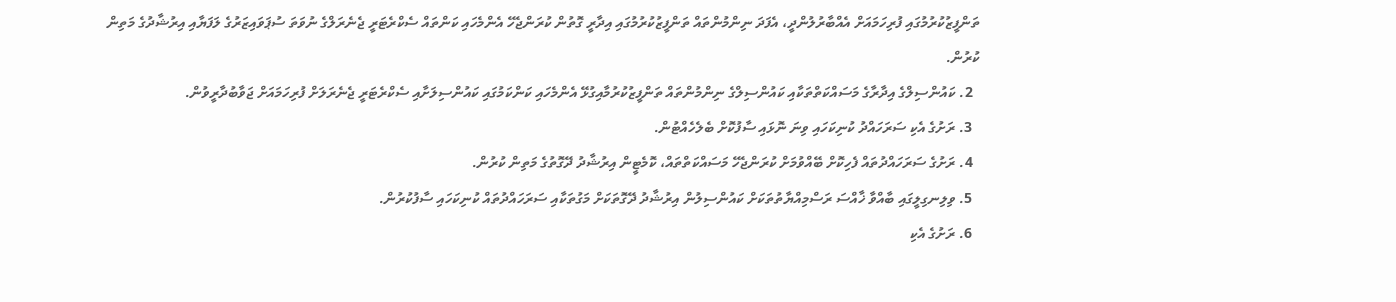ތަންފީޒުކުރުމުގައި ފުރިހަމައަށް އެއްބާރުލުންދީ، އެފަދަ ނިންމުންތައް ތަންފީޒުކުރުމުގައި އިދާރީ ގޮތުން ކުރަންޖެހޭ އެންމެހައި ކަންތައް ސެކްރެޓަރީ ޖެނެރަލްގެ ނުވަތަ ސުޕަވައިޒަރުގެ ލަފަޔާއި އިރުޝާދުގެ މަތިން ކުރުން.
  2. ކައުންސިލްގެ އިދާރާގެ މަސައްކަތްތަކާއި ކައުންސިލްގެ ނިންމުންތައް ތަންފީޒުކުރުމާއިގުޅޭ އެންމެހައި ކަންކަމުގައި ކައުންސިލަށާއި ސެކްރެޓަރީ ޖެނެރަލަށް ފުރިހަމައަށް ޖަވާބުދާރީވުން.
  3. ރަށުގެ އެކި ސަރަހައްދު ކުނިކަހައި ވިނަ ނޮޅައި ސާފުކޮށް ބެލެހެއްޓުން.
  4. ރަށުގެ ސަރަހައްދުތައް ފެހިކޮށް ބޭއްވުމަށް ކުރަންޖެހޭ މަސައްކަތްތައް، ކޮމެޓީން އިރުޝާދު ދޭގޮތުގެ މަތިން ކުރުން.
  5. ވިލިނގިލީގައި ބާއްވާ ޚާއްސަ ރަސްމިއްޔާތުތަކަށް ކައުންސިލުން އިރުޝާދު ދޭގޮތަކަށް މަގުތަކާއި ސަރަހައްދުތައް ކުނިކަހައި ސާފުކުރުން.
  6. ރަށުގެ އެކި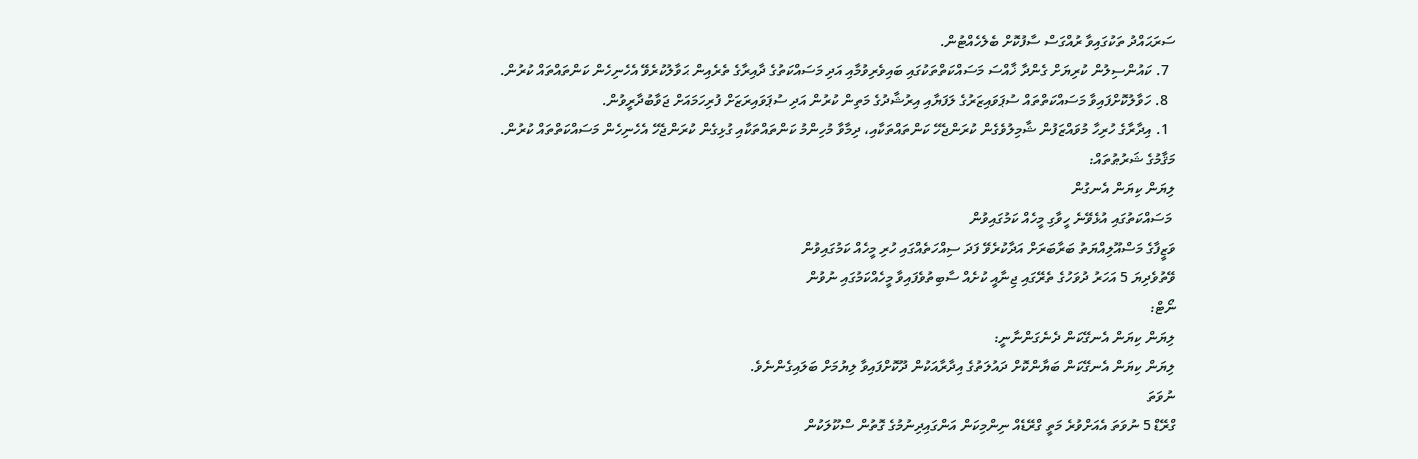ސަރަޙައްދު ތަކުގައިވާ ރުއްގަސް ސާފުކޮށް ބެލެހެއްޓުން.
  7. ކައުންސިލުން ކުރިޔަށް ގެންދާ ޚާއްސަ މަސައްކަތްތަކުގައި ބައިވެރިވުމާއި އަދި މަސައްކަތުގެ ދާއިރާގެ ތެރެއިން ޙަވާލުކުރެވޭ އެހެނިހެން ކަންތައްތައް ކުރުން.
  8. ހަވާލުކޮށްފައިވާ މަސައްކަތްތައް ސުޕަވައިޒަރުގެ ލަފަޔާއި އިރުޝާދުގެ މަތިން ކުރުން އަދި ސުޕަވައިރަޒަށް ފުރިހަމައަށް ޖަވާބުދާރީވުން.
  1. އިދާރާގެ ހުރިހާ މުވައްޒަފުން ޝާމިލުވެގެން ކުރަންޖެހޭ ކަންތައްތަކާއި، ދިމާވާ މުހިންމު ކަންތައްތަކާއި ގުޅިގެން ކުރަންޖެހޭ އެހެނިހެން މަސައްކަތްތައް ކުރުން.
މަޤާމުގެ ޝަރުޠުތައް:
ލިޔަން ކިޔަން އެނގުން
 މަސައްކަތުގައި އުޅެވޭނެ ހީވާގި މީހެއް ކަމުގައިވުން
ވަޒީފާގެ މަސްއޫލިއްޔަތު ބަރާބަރަށް އަދާކުރެވޭ ފަދަ ސިއްހަތެއްގައި ހުރި މީހެއް ކަމުގައިވުން
ވޭތުވެދިޔަ 5 އަހަރު ދުވަހުގެ ތެރޭގައި ޖިނާއީ ކުށެއް ސާބިތުވެފައިވާ މީހެއްކަމުގައި ނުވުން
ނޯޓް:
ލިޔަން ކިޔަން އެނގޭކަން ދެނެގަންނާނީ:
ލިޔަން ކިޔަން އެނގޭކަން ބަޔާންކޮށް ދައުލަތުގެ އިދާރާއަކުން ދޫކޮށްފައިވާ ލިޔުމަށް ބަލައިގެންނެވެ.
ނުވަތަ
ގްރޭޑް 5 ނުވަތަ އެއަށްވުރެ މަތީ ގްރޭޑެއް ނިންމިކަން އަންގައިދިނުމުގެ ގޮތުން ސްކޫލަކުން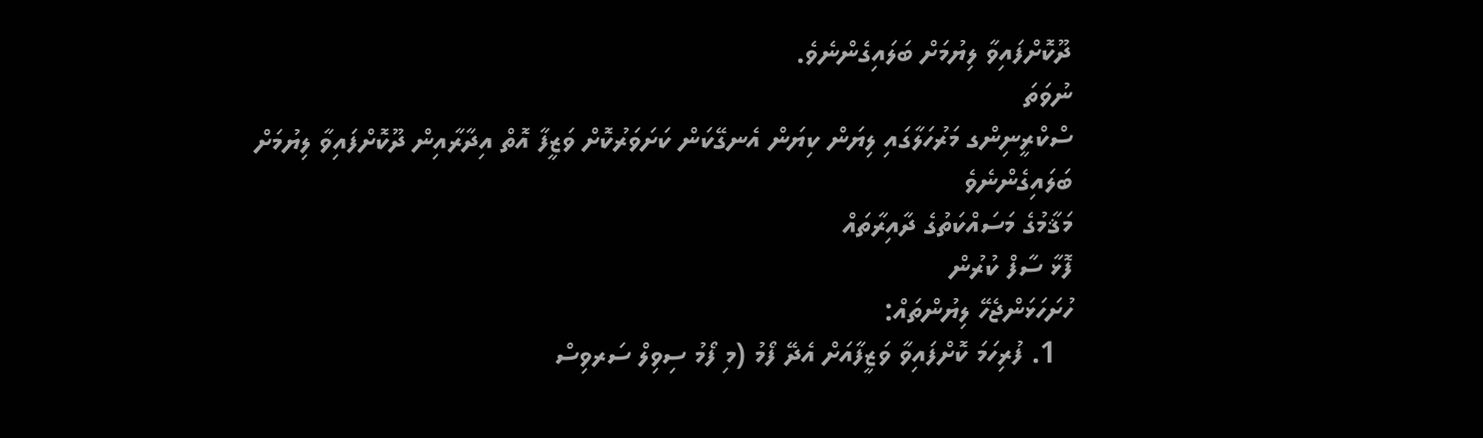ދޫކޮށްފައިވާ ލިޔުމަށް ބަލައިގެންނެވެ.
ނުވަތަ
ސްކްރީނިންގ މަރުހަލާގައި ލިޔަން ކިޔަން އެނގޭކަން ކަށަވަރުކޮށް ވަޒީފާ އޮތް އިދާރާއިން ދޫކޮށްފައިވާ ލިޔުމަށް ބަލައިގެންނެވެ
މަޤާމުގެ މަސައްކަތުގެ ދާއިރާތައް
ފޮޅާ ސާފް ކުރުން
ހުށަހަޅަންޖެހޭ ލިޔުންތައް:
  1. ފުރިހަމަ ކޮށްފައިވާ ވަޒީފާއަށް އެދޭ ފޯމު (މި ފޯމު ސިވިލް ސަރވިސް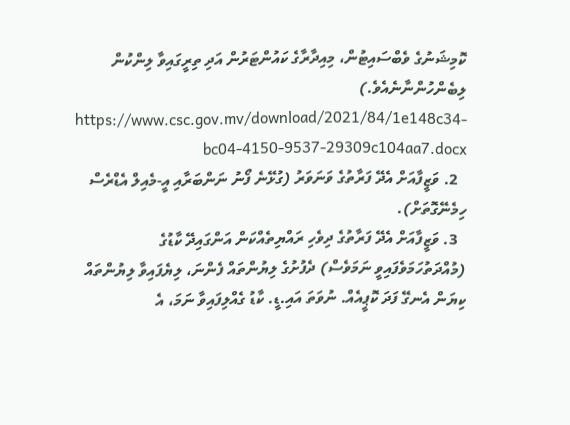ކޮމިޝަނުގެ ވެބްސައިޓުން، މިއިދާރާގެ ކައުންޓަރުން އަދި ތިރީގައިވާ ލިންކުން ލިބެންހުންނާނެއެވެ.) https://www.csc.gov.mv/download/2021/84/1e148c34-bc04-4150-9537-29309c104aa7.docx
  2. ވަޒީފާއަށް އެދޭ ފަރާތުގެ ވަނަވަރު (ގުޅޭނެ ފޯނު ނަންބަރާއި އީ-މެއިލް އެޑްރެސް ހިމެނޭގޮތަށް).
  3. ވަޒީފާއަށް އެދޭ ފަރާތުގެ ދިވެހި ރައްޔިތެއްކަން އަންގައިދޭ ކާޑުގެ (މުއްދަތުހަމަވެފައިވީ ނަމަވެސް) ދެފުށުގެ ލިޔުންތައް ފެންނަ، ލިޔެފައިވާ ލިޔުންތައް ކިޔަން އެނގޭ ފަދަ ކޮޕީއެއް. ނުވަތަ އައި.ޑީ. ކާޑު ގެއްލިފައިވާ ނަމަ، އެ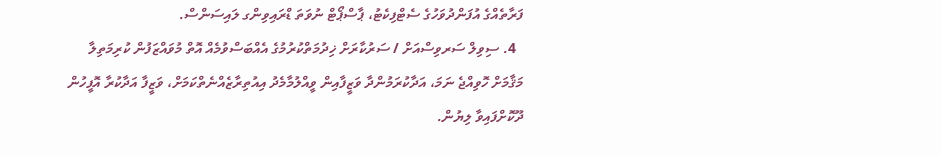ފަރާތެއްގެ އުފަންދުވަހުގެ ސެޓްފިކެޓު، ޕާސްޕޯޓް ނުވަތަ ޑްރައިވިންގ ލައިސަންސް.
  4. ސިވިލް ސަރވިސްއަށް / ސަރުކާރަށް ޚިދުމަތްކުރުމުގެ އެއްބަސްވުމެއް އޮތް މުވައްޒަފުން ކުރިމަތިލާ މަޤާމަށް ހޮވިއްޖެ ނަމަ، އަދާކުރަމުންދާ ވަޒީފާއިން ވީއްލުމާމެދު އިއުތިރާޒެއްނެތްކަމަށް، ވަޒީފާ އަދާކުރާ އޮފީހުން ދޫކޮށްފައިވާ ލިޔުން.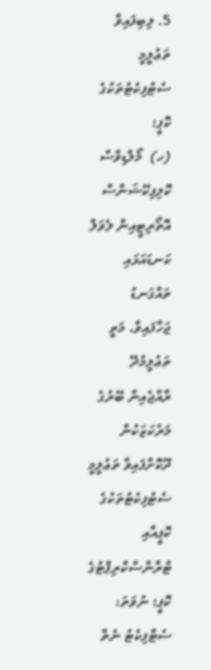5. ލިބިފައިވާ ތަޢުލީމީ ސެޓުފިކެޓުތަކުގެ ކޮޕީ؛
(ހ)  މޯލްޑިވްސް ކޮލިފިކޭޝަންސް އޮތޯރިޓީއިން ލެވަލް ކަނޑައަޅައި ތައްގަނޑު ޖަހާފައިވާ، މަތީ ތަޢުލީމުދޭ ރާއްޖެއިން ބޭރުގެ މަރުކަޒަކުން ދޫކޮށްފައިވާ ތަޢުލީމީ ސެޓުފިކެޓުތަކުގެ ކޮޕީއާއި ޓްރާންސްކްރިޕްޓުގެ ކޮޕީ؛ ނުވަތަ: ސެޓްފިކެޓު ނެތް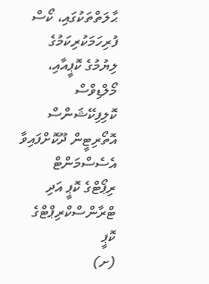ޙާލަތްތަކުގައި، ކޯސް ފުރިހަމަކުރިކަމުގެ ލިޔުމުގެ ކޮޕީއާއި، މޯލްޑިވްސް ކޮލިފިކޭޝަންސް އޮތޯރިޓީން ދޫކޮށްފައިވާ އެސެސްމަންޓް ރިޕޯޓްގެ ކޮޕީ އަދި ޓްރާންސްކްރިޕްޓްގެ ކޮޕީ
(ށ)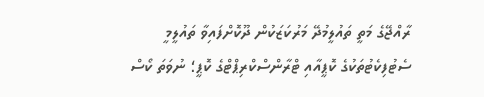ރާއްޖޭގެ މަތީ ތައުލީމުދޭ މަރުކަޒަކުން ދޫކޮށްފައިވާ ތައުލީމީ ސެޓުފިކެޓުތަކުގެ ކޮޕީއާއި ޓްރާންސްކްރިޕްޓްގެ ކޮޕީ؛ ނުވަތަ ކޯސް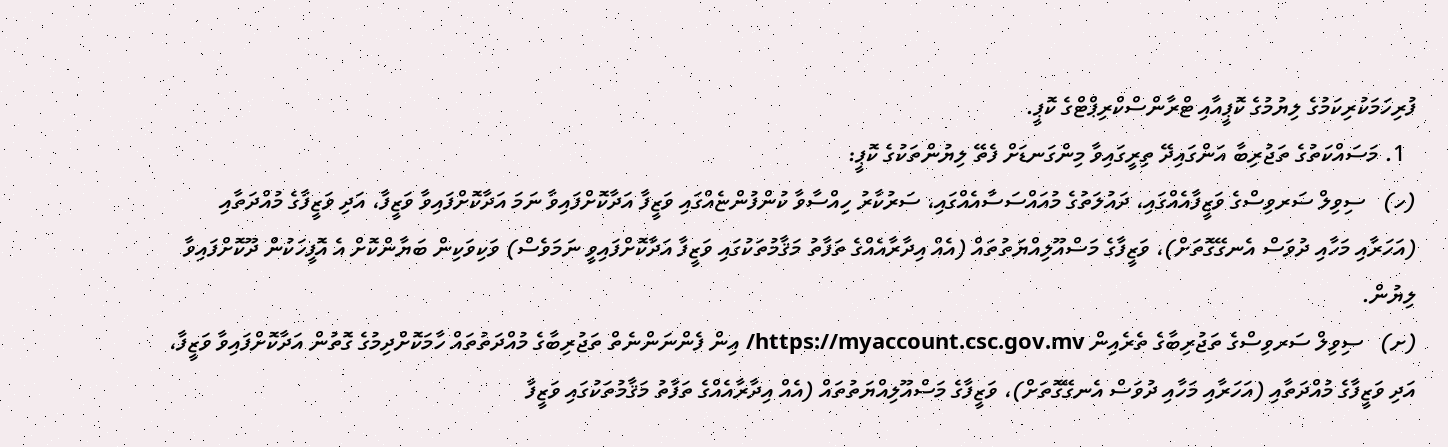ފުރިހަމަކުރިކަމުގެ ލިޔުމުގެ ކޮޕީއާއި ޓްރާންސްކްރިޕްޓްގެ ކޮޕީ.
  1. މަސައްކަތުގެ ތަޖުރިބާ އަންގައިދޭ ތިރީގައިވާ މިންގަނޑަށް ފެތޭ ލިޔުންތަކުގެ ކޮޕީ:
(ހ)   ސިވިލް ސަރވިސްގެ ވަޒީފާއެއްގައި، ދައުލަތުގެ މުއައްސަސާއެއްގައި، ސަރުކާރު ހިއްސާވާ ކުންފުންޏެއްގައި ވަޒީފާ އަދާކޮށްފައިވާ ނަމަ އަދާކޮށްފައިވާ ވަޒީފާ، އަދި ވަޒީފާގެ މުއްދަތާއި (އަހަރާއި މަހާއި ދުވަސް އެނގޭގޮތަށް)، ވަޒީފާގެ މަސްއޫލިއްޔަތުތައް (އެއް އިދާރާއެއްގެ ތަފާތު މަޤާމުތަކުގައި ވަޒީފާ އަދާކޮށްފައިވީ ނަމަވެސް) ވަކިވަކިން ބަޔާންކޮށް އެ އޮފީހަކުން ދޫކޮށްފައިވާ ލިޔުން.
(ށ)   ސިވިލް ސަރވިސްގެ ތަޖުރިބާގެ ތެރެއިން https://myaccount.csc.gov.mv/ އިން ފެންނަންނެތް ތަޖުރިބާގެ މުއްދަތުތައް ހާމަކޮށްދިމުގެ ގޮތުން އަދާކޮށްފައިވާ ވަޒީފާ، އަދި ވަޒީފާގެ މުއްދަތާއި (އަހަރާއި މަހާއި ދުވަސް އެނގޭގޮތަށް)، ވަޒީފާގެ މަސްއޫލިއްޔަތުތައް (އެއް އިދާރާއެއްގެ ތަފާތު މަޤާމުތަކުގައި ވަޒީފާ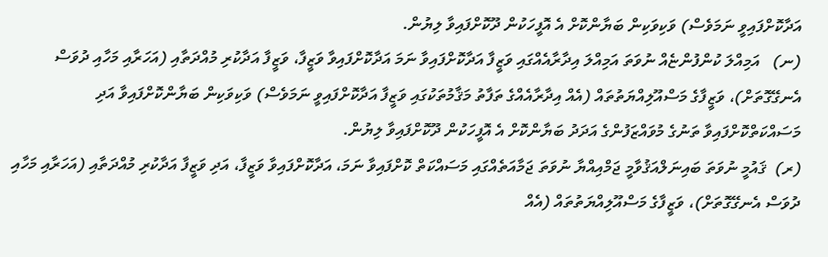އަދާކޮށްފައިވީ ނަމަވެސް) ވަކިވަކިން ބަޔާންކޮށް އެ އޮފީހަކުން ދޫކޮށްފައިވާ ލިޔުން.
(ނ)   އަމިއްލަ ކުންފުންޏެއް ނުވަތަ އަމިއްލަ އިދާރާއެއްގައި ވަޒީފާ އަދާކޮށްފައިވާ ނަމަ އަދާކޮށްފައިވާ ވަޒީފާ، ވަޒީފާ އަދާކުރި މުއްދަތާއި (އަހަރާއި މަހާއި ދުވަސް އެނގޭގޮތަށް)، ވަޒީފާގެ މަސްއޫލިއްޔަތުތައް (އެއް އިދާރާއެއްގެ ތަފާތު މަޤާމުތަކުގައި ވަޒީފާ އަދާކޮށްފައިވީ ނަމަވެސް) ވަކިވަކިން ބަޔާންކޮށްފައިވާ އަދި މަސައްކަތްކޮށްފައިވާ ތަނުގެ މުވައްޒަފުންގެ އަދަދު ބަޔާންކޮށް އެ އޮފީހަކުން ދޫކޮށްފައިވާ ލިޔުން.
(ރ)  ޤައުމީ ނުވަތަ ބައިނަލްއަޤުވާމީ ޖަމްއިއްޔާ ނުވަތަ ޖަމާއަތެއްގައި މަސައްކަތް ކޮށްފައިވާ ނަމަ، އަދާކޮށްފައިވާ ވަޒީފާ، އަދި ވަޒީފާ އަދާކުރި މުއްދަތާއި (އަހަރާއި މަހާއި ދުވަސް އެނގޭގޮތަށް)، ވަޒީފާގެ މަސްއޫލިއްޔަތުތައް (އެއް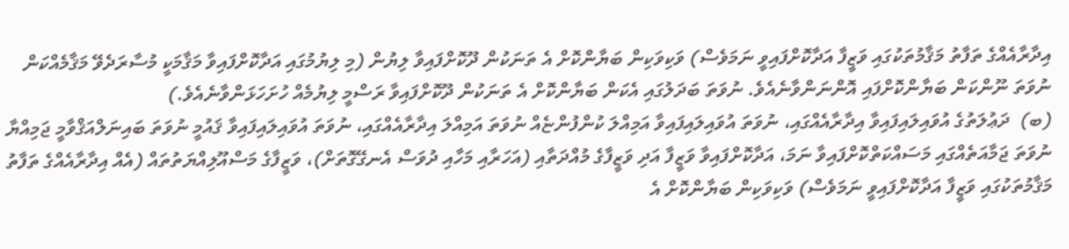އިދާރާއެއްގެ ތަފާތު މަޤާމުތަކުގައި ވަޒީފާ އަދާކޮށްފައިވީ ނަމަވެސް) ވަކިވަކިން ބަޔާންކޮށް އެ ތަނަކުން ދޫކޮށްފައިވާ ލިޔުން (މި ލިޔުމުގައި އަދާކޮށްފައިވާ މަޤާމަކީ މުސާރަދެވޭ މަޤާމެއްކަން ނުވަތަ ނޫންކަން ބަޔާންކޮށްފައި އޮންނަންވާނެއެވެ. ނުވަތަ ބަދަލުގައި އެކަން ބަޔާންކޮށް އެ ތަނަކުން ދޫކޮށްފައިވާ ރަސްމީ ލިޔުމެއް ހުށަހަޅަންވާނެއެވެ.)
(ބ)  ދަޢުލަތުގެ އުވައިލައިފައިވާ އިދާރާއެއްގައި، ނުވަތަ އުވައިލައިފައިވާ އަމިއްލަ ކުންފުންޏެއް ނުވަތަ އަމިއްލަ އިދާރާއެއްގައި، ނުވަތަ އުވައިލައިފައިވާ ޤައުމީ ނުވަތަ ބައިނަލްއަޤްވާމީ ޖަމިއްޔާ ނުވަތަ ޖަމާއަތެއްގައި މަސައްކަތްކޮށްފައިވާ ނަމަ، އަދާކޮށްފައިވާ ވަޒީފާ އަދި ވަޒީފާގެ މުއްދަތާއި (އަހަރާއި މަހާއި ދުވަސް އެނގޭގޮތަށް)، ވަޒީފާގެ މަސްއޫލިއްޔަތުތައް (އެއް އިދާރާއެއްގެ ތަފާތު މަޤާމުތަކުގައި ވަޒީފާ އަދާކޮށްފައިވީ ނަމަވެސް) ވަކިވަކިން ބަޔާންކޮށް އެ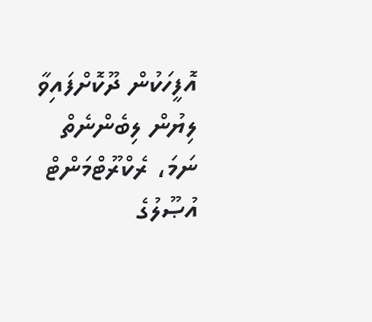އޮފީހަކުން ދޫކޮށްފައިވާ ލިޔުން ލިބެންނެތް ނަމަ، ރެކްރޫޓްމަންޓް އުޞޫލުގެ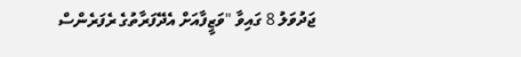ޖަދުވަލު 8 ގައިވާ "ވަޒީފާއަށް އެދޭފަރާތުގެ ރެފަރެންސް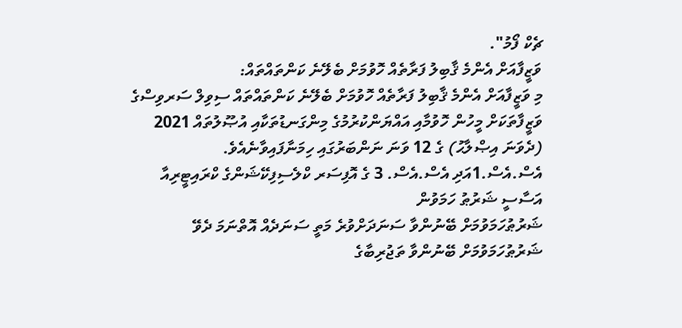ޗެކް ފޯމު".
ވަޒީފާއަށް އެންމެ ޤާބިލު ފަރާތެއް ހޮވުމަށް ބެލޭނެ ކަންތައްތައް:
މި ވަޒީފާއަށް އެންމެ ޤާބިލު ފަރާތެއް ހޮވުމަށް ބެލޭނެ ކަންތައްތައް ސިވިލް ސަރވިސްގެ ވަޒީފާތަކަށް މީހުން ހޮވުމާއި އައްޔަންކުރުމުގެ މިންގަނޑުތަކާއި އުޞޫލުތައް 2021 (ދެވަނަ އިޞްލާޙު) ގެ 12 ވަނަ ނަންބަރުގައި ހިމަނާފައިވާނެއެވެ.
އެސް.އެސް.1އަދި އެސް.އެސް. 3 ގެ އޮފިސަރ ކްލެސިފިކޭޝަންގެ ކްރައިޓީރިއާ
އަސާސީ ޝަރުޠު ހަމަވުން
ޝަރުޠުހަމަވުމަށް ބޭނުންވާ ސަނަދަށްވުރެ މަތީ ސަނަދެއް އޮތްނަމަ ދެވޭ
ޝަރުޠުހަމަވުމަށް ބޭނުންވާ ތަޖުރިބާގެ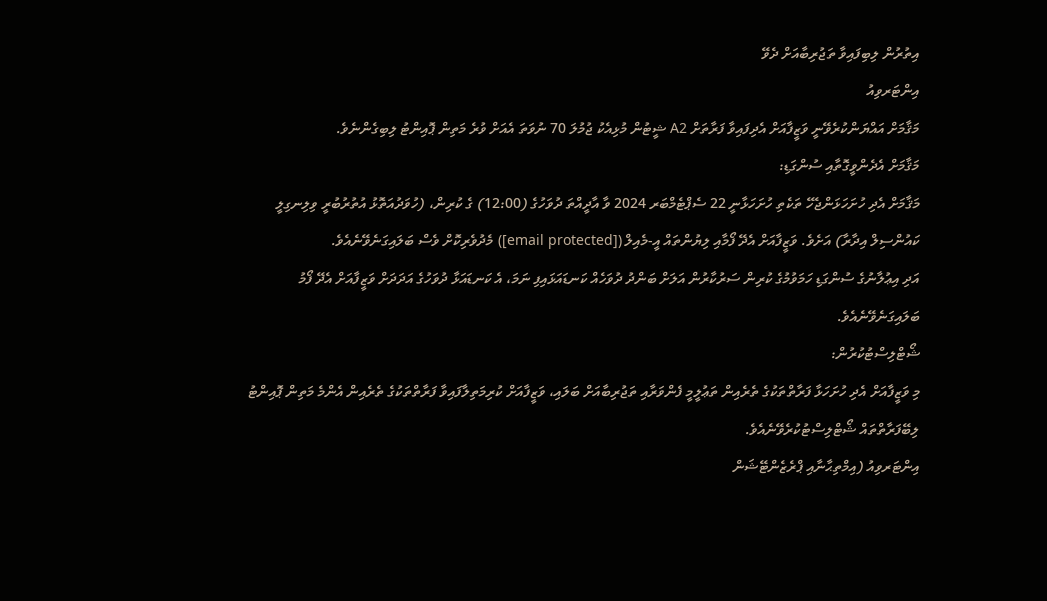އިތުރުން ލިބިފައިވާ ތަޖުރިބާއަށް ދެވޭ
އިންޓަރވިއު
މަޤާމަށް އައްޔަންކުރެވޭނީ ވަޒީފާއަށް އެދިފައިވާ ފަރާތަށް A2 ޝީޓުން މުޅިއެކު ޖުމުލަ 70 ނުވަތަ އެއަށް ވުރެ މަތިން ޕޮއިންޓު ލިބިގެންނެވެ.
މަޤާމަށް އެދެންވީގޮތާއި ސުންގަޑި:
މަޤާމަށް އެދި ހުށަހަޅަންޖެހޭ ތަކެތި ހުށަހަޅާނީ 22 ސެޕްޓެމްބަރ 2024 ވާ އާދީއްތަ ދުވަހުގެ (12:00) ގެ ކުރިން، (ހުވަދުއަތޮޅު އުތުރުބުރީ ވިލިނގިލީ ކައުންސިލް އިދާރާ) އަށެވެ. ވަޒީފާއަށް އެދޭ ފޯމާއި ލިޔުންތައް އީ-މެއިލް ([email protected]) މެދުވެރިކޮށް ވެސް ބަލައިގަނެވޭނެއެވެ.
އަދި އިޢުލާނުގެ ސުންގަޑި ހަމަވުމުގެ ކުރިން ސަރުކާރުން އަލަށް ބަންދު ދުވަހެއް ކަނޑައަޅައިފި ނަމަ، އެ ކަނޑައަޅާ ދުވަހުގެ އަދަދަށް ވަޒީފާއަށް އެދޭ ފޯމު ބަލައިގަނެވޭނެއެވެ.
ޝޯޓްލިސްޓުކުރުން:
މި ވަޒީފާއަށް އެދި ހުށަހަޅާ ފަރާތްތަކުގެ ތެރެއިން ތަޢުލީމީ ފެންވަރާއި ތަޖުރިބާއަށް ބަލައި، ވަޒީފާއަށް ކުރިމަތިލާފައިވާ ފަރާތްތަކުގެ ތެރެއިން އެންމެ މަތިން ޕޮއިންޓު ލިބޭފަރާތްތައް ޝޯޓްލިސްޓުކުރެވޭނެއެވެ.
އިންޓަރވިއު (އިމްތިޙާނާއި ޕްރެޒެންޓޭޝަން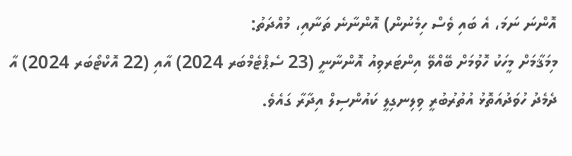އޮންނަ ނަމަ، އެ ބައި ވެސް ހިމެނުން) އޮންނާނެ ތަނާއި، މުއްދަތު:
މިމަޤާމަށް މީހަކު ހޮވުމަށް ބޭއްވޭ އިންޓަރވިއު އޮންނާނީ (23 ސެޕްޓެމްބަރ 2024) އާއި (22 އޮކްޓޯބަރ 2024) އާ ދެމެދު ހުވަދުއަތޮޅު އުތުރުބުރީ ވިލިނގިލީ ކައުންސިލް އިދާރާ ގައެވެ.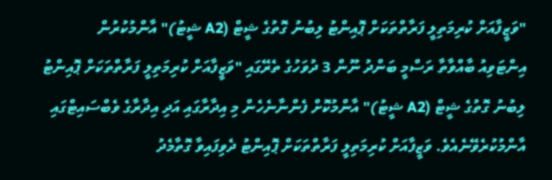"ވަޒީފާއަށް ކުރިމަތިލީ ފަރާތްތަކަށް ޕޮއިންޓު ލިބުނު ގޮތުގެ ޝީޓް (A2 ޝީޓު)" އާންމުކުރުން
އިންޓަވިއު ބާއްވާތާ ރަސްމީ ބަންދު ނޫން 3 ދުވަހުގެ ތެރޭގައި "ވަޒީފާއަށް ކުރިމަތިލީ ފަރާތްތަކަށް ޕޮއިންޓު ލިބުނު ގޮތުގެ ޝީޓް (A2 ޝީޓު)" އާންމުކޮށް ފެންނާނެހެން މި އިދާރާގައި އަދި އިދާރާގެ ވެބްސައިޓްގައި އާންމުކުރެވޭނެއެވެ. ވަޒީފާއަށް ކުރިމަތިލީ ފަރާތްތަކަށް ޕޮއިންޓު ދެވިފައިވާ ގޮތާމެދު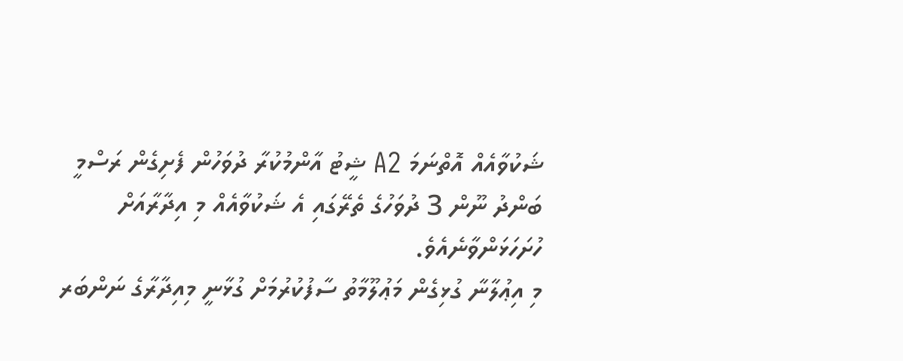ޝަކުވާއެއް އޮތްނަމަ A2 ޝީޓު އާންމުކުރާ ދުވަހުން ފެށިގެން ރަސްމީ ބަންދު ނޫން 3 ދުވަހުގެ ތެރޭގައި އެ ޝަކުވާއެއް މި އިދާރާއަށް ހުށަހަޅަންވާނެއެވެ.
މި އިޢުލާނާ ގުޅިގެން މަޢުލޫމާތު ސާފުކުރުމަށް ގުޅާނީ މިއިދާރާގެ ނަންބަރ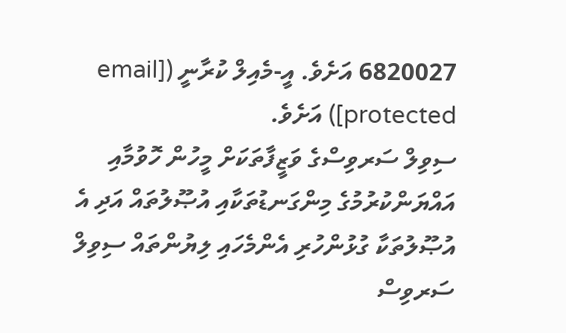6820027 އަށެވެ. އީ-މެއިލް ކުރާނީ ([email protected]) އަށެވެ.
ސިވިލް ސަރވިސްގެ ވަޒީފާތަކަށް މީހުން ހޮވުމާއި އައްޔަންކުރުމުގެ މިންގަނޑުތަކާއި އުޞޫލުތައް އަދި އެ އުޞޫލުތަކާ ގުޅުންހުރި އެންމެހައި ލިޔުންތައް ސިވިލް ސަރވިސް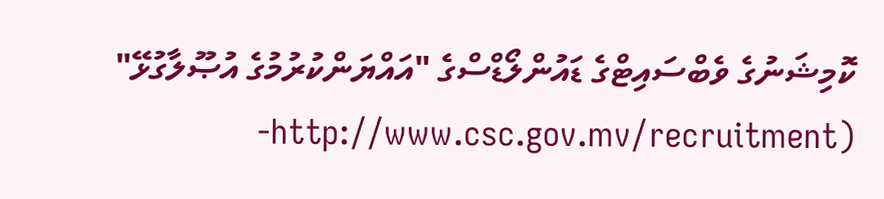ކޮމިޝަނުގެ ވެބްސައިޓްގެ ޑައުންލޯޑްސްގެ "އައްޔަންކުރުމުގެ އުޞޫލާގުޅޭ" (http://www.csc.gov.mv/recruitment-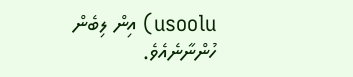usoolu) އިން ލިބެން ހުންނާނެއެވެ.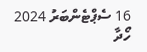16 ސެޕްޓެންބަރު 2024
ހޯދާ